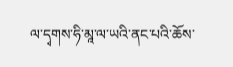ལ་དྭགས་ཧི་མཱ་ལ་ཡའི་ནང་པའི་ཆོས་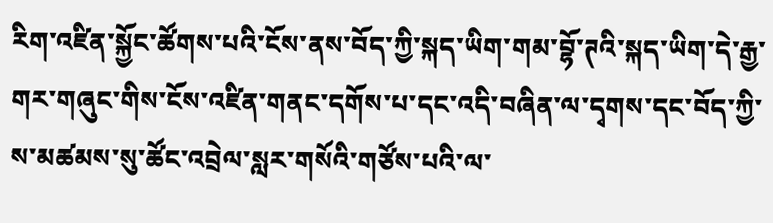རིག་འཛིན་སྐྱོང་ཚོགས་པའི་ངོས་ནས་བོད་ཀྱི་སྐད་ཡིག་གམ་བྷོ་ཊའི་སྐད་ཡིག་དེ་རྒྱ་གར་གཞུང་གིས་ངོས་འཛིན་གནང་དགོས་པ་དང་འདི་བཞིན་ལ་དྭགས་དང་བོད་ཀྱི་ས་མཚམས་སུ་ཚོང་འབྲེལ་སླར་གསོའི་གཙོས་པའི་ལ་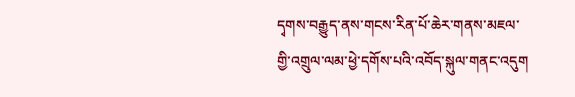དྭགས་བརྒྱུད་ནས་གངས་རིན་པོ་ཆེར་གནས་མཇལ་གྱི་འགྲུལ་ལམ་ཕྱེ་དགོས་པའི་འབོད་སྐུལ་གནང་འདུག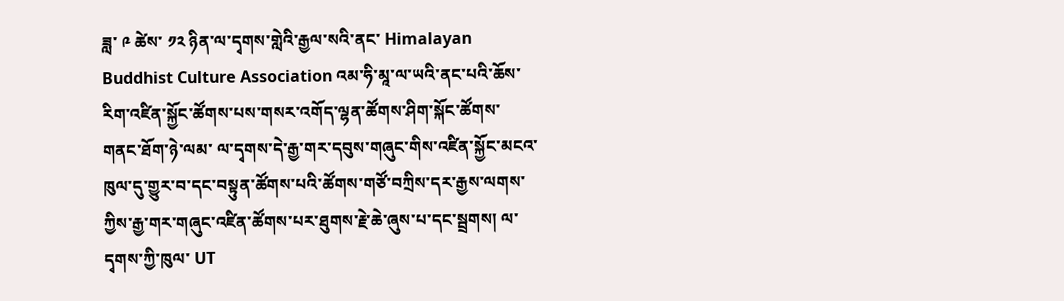ཟླ་ ༩ ཚེས་ ༡༢ ཉིན་ལ་དྭགས་གླེའི་རྒྱལ་སའི་ནང་ Himalayan Buddhist Culture Association འམ་ཧི་མཱ་ལ་ཡའི་ནང་པའི་ཆོས་རིག་འཛིན་སྐྱོང་ཚོགས་པས་གསར་འགོད་ལྷན་ཚོགས་ཤིག་སྐོང་ཚོགས་གནང་ཐོག་ཉེ་ལམ་ ལ་དྭགས་དེ་རྒྱ་གར་དབུས་གཞུང་གིས་འཛིན་སྐྱོང་མངའ་ཁུལ་དུ་གྱུར་བ་དང་བསྟུན་ཚོགས་པའི་ཚོགས་གཙོ་བཀྲིས་དར་རྒྱས་ལགས་ཀྱིས་རྒྱ་གར་གཞུང་འཛིན་ཚོགས་པར་ཐུགས་རྗེ་ཆེ་ཞུས་པ་དང་སྦྲགས། ལ་དྭགས་ཀྱི་ཁུལ་ UT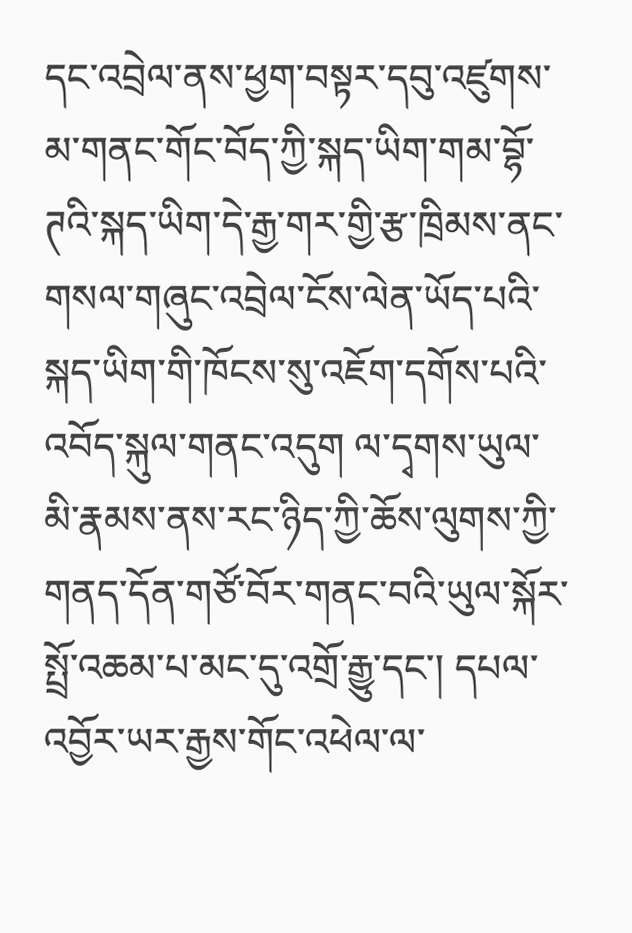དང་འབྲེལ་ནས་ཕྱག་བསྟར་དབུ་འཛུགས་མ་གནང་གོང་བོད་ཀྱི་སྐད་ཡིག་གམ་བྷོ་ཊའི་སྐད་ཡིག་དེ་རྒྱ་གར་གྱི་རྩ་ཁྲིམས་ནང་གསལ་གཞུང་འབྲེལ་ངོས་ལེན་ཡོད་པའི་སྐད་ཡིག་གི་ཁོངས་སུ་འཇོག་དགོས་པའི་འབོད་སྐུལ་གནང་འདུག ལ་དྭགས་ཡུལ་མི་རྣམས་ནས་རང་ཉིད་ཀྱི་ཆོས་ལུགས་ཀྱི་གནད་དོན་གཙོ་བོར་གནང་བའི་ཡུལ་སྐོར་སྤྲོ་འཆམ་པ་མང་དུ་འགྲོ་རྒྱུ་དང་། དཔལ་འབྱོར་ཡར་རྒྱས་གོང་འཕེལ་ལ་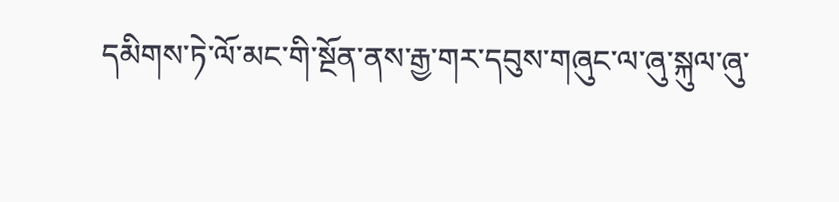དམིགས་ཏེ་ལོ་མང་གི་སྔོན་ནས་རྒྱ་གར་དབུས་གཞུང་ལ་ཞུ་སྐུལ་ཞུ་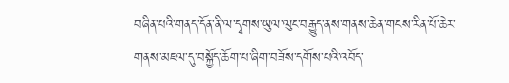བཞིན་པའི་གནད་དོན་ནི་ལ་དྭགས་ཡུལ་ལུང་བརྒྱུད་ནས་གནས་ཆེན་གངས་རིན་པོ་ཆེར་གནས་མཇལ་དུ་བསྐྱོད་ཆོག་པ་ཞིག་བཟོས་དགོས་པའི་འབོད་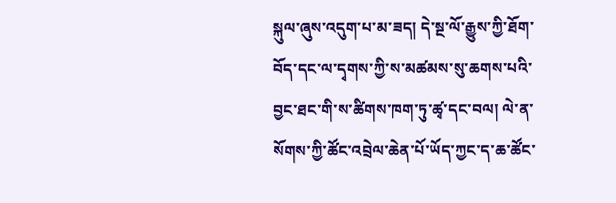སྐུལ་ཞུས་འདུག་པ་མ་ཟད། དེ་སྔ་ལོ་རྒྱུས་ཀྱི་ཐོག་བོད་དང་ལ་དྭགས་ཀྱི་ས་མཚམས་སུ་ཆགས་པའི་བྱང་ཐང་གི་ས་ཚིགས་ཁག་ཏུ་ཚྭ་དང་བལ། ལེ་ན་སོགས་ཀྱི་ཚོང་འབྲེལ་ཆེན་པོ་ཡོད་ཀྱང་ད་ཆ་ཚོང་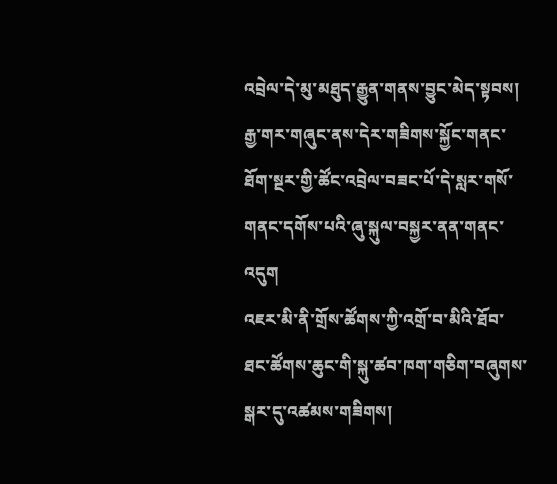འབྲེལ་དེ་མུ་མཐུད་རྒྱུན་གནས་བྱུང་མེད་སྟབས། རྒྱ་གར་གཞུང་ནས་དེར་གཟིགས་སྐྱོང་གནང་ཐོག་སྔར་གྱི་ཚོང་འབྲེལ་བཟང་པོ་དེ་སླར་གསོ་གནང་དགོས་པའི་ཞུ་སྐུལ་བསྐྱར་ནན་གནང་འདུག
འཇར་མི་ནི་གྲོས་ཚོགས་ཀྱི་འགྲོ་བ་མིའི་ཐོབ་ཐང་ཚོགས་ཆུང་གི་སྐུ་ཚབ་ཁག་གཅིག་བཞུགས་སྒར་དུ་འཚམས་གཟིགས།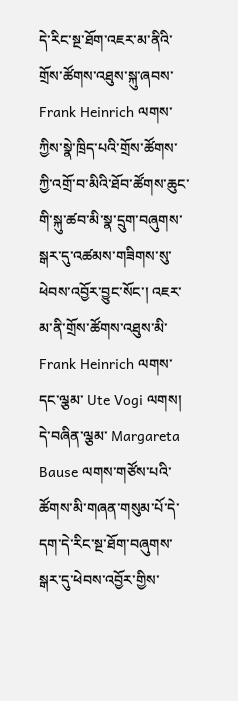དེ་རིང་སྔ་ཐོག་འཇར་མ་ནིའི་གྲོས་ཚོགས་འཐུས་སྐུ་ཞབས་ Frank Heinrich ལགས་ཀྱིས་སྣེ་ཁྲིད་པའི་གྲོས་ཚོགས་ཀྱི་འགྲོ་བ་མིའི་ཐོབ་ཚོགས་ཆུང་གི་སྐུ་ཚབ་མི་སྣ་དྲུག་བཞུགས་སྒར་དུ་འཚམས་གཟིགས་སུ་ཕེབས་འབྱོར་བྱུང་སོང་། འཇར་མ་ནི་གྲོས་ཚོགས་འཐུས་མི་ Frank Heinrich ལགས་དང་ལྕམ་ Ute Vogi ལགས། དེ་བཞིན་ལྕམ་ Margareta Bause ལགས་གཙོས་པའི་ཚོགས་མི་གཞན་གསུམ་པོ་དེ་དག་དེ་རིང་སྔ་ཐོག་བཞུགས་སྒར་དུ་ཕེབས་འབྱོར་གྱིས་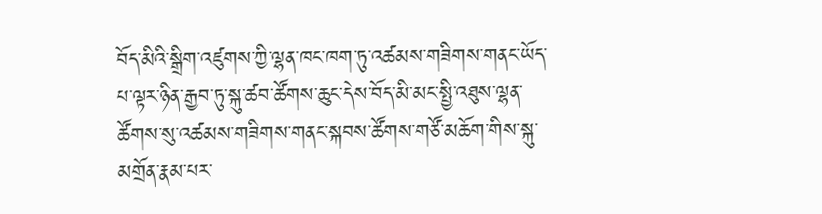བོད་མིའི་སྒྲིག་འཛུགས་ཀྱི་ལྷན་ཁང་ཁག་ཏུ་འཚམས་གཟིགས་གནང་ཡོད་པ་ལྟར་ཉིན་རྒྱབ་ཏུ་སྐུ་ཚབ་ཚོགས་ཆུང་དེས་བོད་མི་མང་སྤྱི་འཐུས་ལྷན་ཚོགས་སུ་འཚམས་གཟིགས་གནང་སྐབས་ཚོགས་གཙོ་མཆོག་གིས་སྐུ་མགྲོན་རྣམ་པར་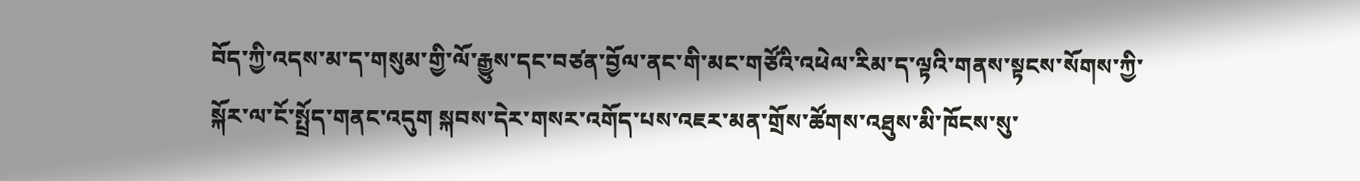བོད་ཀྱི་འདས་མ་ད་གསུམ་གྱི་ལོ་རྒྱུས་དང་བཙན་བྱོལ་ནང་གི་མང་གཙོའི་འཕེལ་རིམ་ད་ལྟའི་གནས་སྟངས་སོགས་ཀྱི་སྐོར་ལ་ངོ་སྤྲོད་གནང་འདུག སྐབས་དེར་གསར་འགོད་པས་འཇར་མན་གྲོས་ཚོགས་འཐུས་མི་ཁོངས་སུ་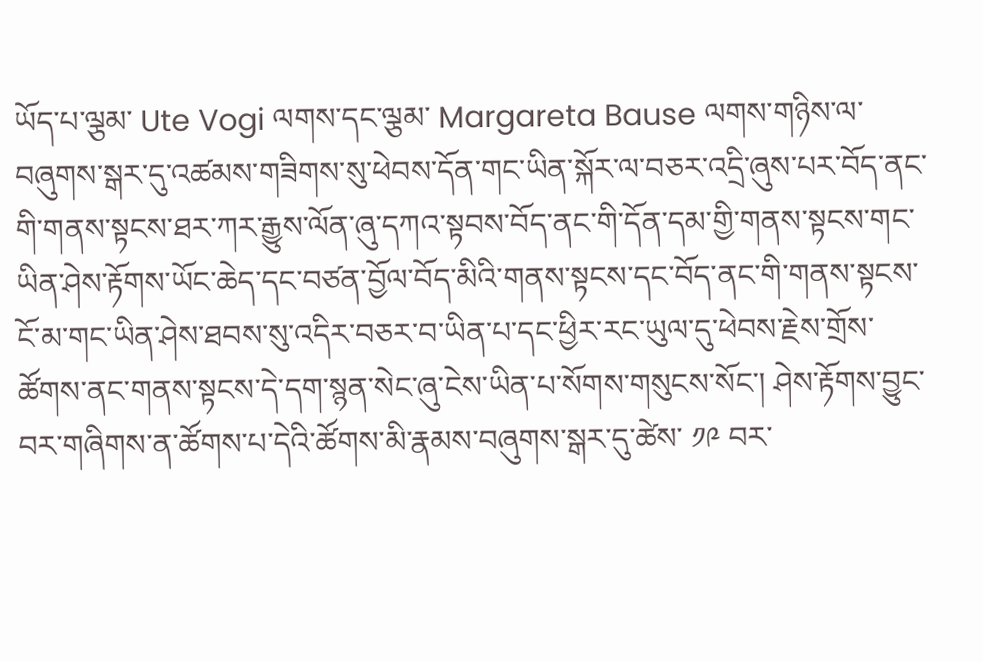ཡོད་པ་ལྕམ་ Ute Vogi ལགས་དང་ལྕམ་ Margareta Bause ལགས་གཉིས་ལ་བཞུགས་སྒར་དུ་འཚམས་གཟིགས་སུ་ཕེབས་དོན་གང་ཡིན་སྐོར་ལ་བཅར་འདྲི་ཞུས་པར་བོད་ནང་གི་གནས་སྟངས་ཐར་ཀར་རྒྱུས་ལོན་ཞུ་དཀའ་སྟབས་བོད་ནང་གི་དོན་དམ་གྱི་གནས་སྟངས་གང་ཡིན་ཤེས་རྟོགས་ཡོང་ཆེད་དང་བཙན་བྱོལ་བོད་མིའི་གནས་སྟངས་དང་བོད་ནང་གི་གནས་སྟངས་ངོ་མ་གང་ཡིན་ཤེས་ཐབས་སུ་འདིར་བཅར་བ་ཡིན་པ་དང་ཕྱིར་རང་ཡུལ་དུ་ཕེབས་རྗེས་གྲོས་ཚོགས་ནང་གནས་སྟངས་དེ་དག་སྙན་སེང་ཞུ་ངེས་ཡིན་པ་སོགས་གསུངས་སོང་། ཤེས་རྟོགས་བྱུང་བར་གཞིགས་ན་ཚོགས་པ་དེའི་ཚོགས་མི་རྣམས་བཞུགས་སྒར་དུ་ཚེས་ ༡༩ བར་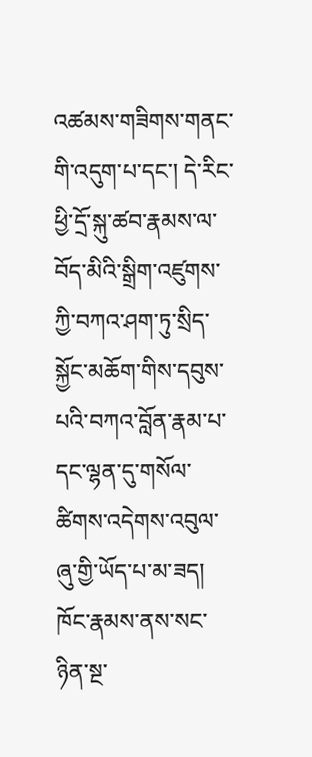འཚམས་གཟིགས་གནང་གི་འདུག་པ་དང་། དེ་རིང་ཕྱི་དྲོ་སྐུ་ཚབ་རྣམས་ལ་བོད་མིའི་སྒྲིག་འཛུགས་ཀྱི་བཀའ་ཤག་ཏུ་སྲིད་སྐྱོང་མཆོག་གིས་དབུས་པའི་བཀའ་བློན་རྣམ་པ་དང་ལྷན་དུ་གསོལ་ཚིགས་འདེགས་འབུལ་ཞུ་གྱི་ཡོད་པ་མ་ཟད། ཁོང་རྣམས་ནས་སང་ཉིན་སྔ་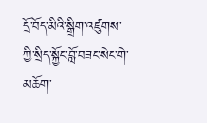དྲོ་བོད་མིའི་སྒྲིག་འཛུགས་ཀྱི་སྲིད་སྐྱོང་བློ་བཟང་སེང་གེ་མཆོག་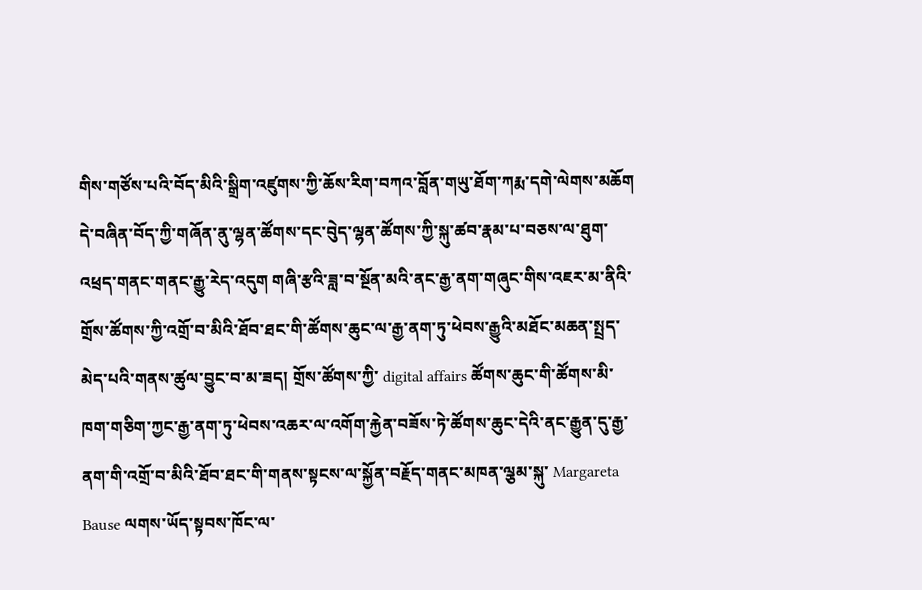གིས་གཙོས་པའི་བོད་མིའི་སྒྲིག་འཛུགས་ཀྱི་ཆོས་རིག་བཀའ་བློན་གཡུ་ཐོག་ཀརྨ་དགེ་ལེགས་མཆོག དེ་བཞིན་བོད་ཀྱི་གཞོན་ནུ་ལྷན་ཚོགས་དང་བེུད་ལྷན་ཚོགས་ཀྱི་སྐུ་ཚབ་རྣམ་པ་བཅས་ལ་ཐུག་འཕྲད་གནང་གནང་རྒྱུ་རེད་འདུག གཞི་རྩའི་ཟླ་བ་སྔོན་མའི་ནང་རྒྱ་ནག་གཞུང་གིས་འཇར་མ་ནིའི་གྲོས་ཚོགས་ཀྱི་འགྲོ་བ་མིའི་ཐོབ་ཐང་གི་ཚོགས་ཆུང་ལ་རྒྱ་ནག་ཏུ་ཕེབས་རྒྱུའི་མཐོང་མཆན་སྤྲད་མེད་པའི་གནས་ཚུལ་བྱུང་བ་མ་ཟད། གྲོས་ཚོགས་ཀྱི་ digital affairs ཚོགས་ཆུང་གི་ཚོགས་མི་ཁག་གཅིག་ཀྱང་རྒྱ་ནག་ཏུ་ཕེབས་འཆར་ལ་འགོག་རྐྱེན་བཟོས་ཏེ་ཚོགས་ཆུང་དེའི་ནང་རྒྱུན་དུ་རྒྱ་ནག་གི་འགྲོ་བ་མིའི་ཐོབ་ཐང་གི་གནས་སྟངས་ལ་སྐྱོན་བརྗོད་གནང་མཁན་ལྕམ་སྐུ་ Margareta Bause ལགས་ཡོད་སྟབས་ཁོང་ལ་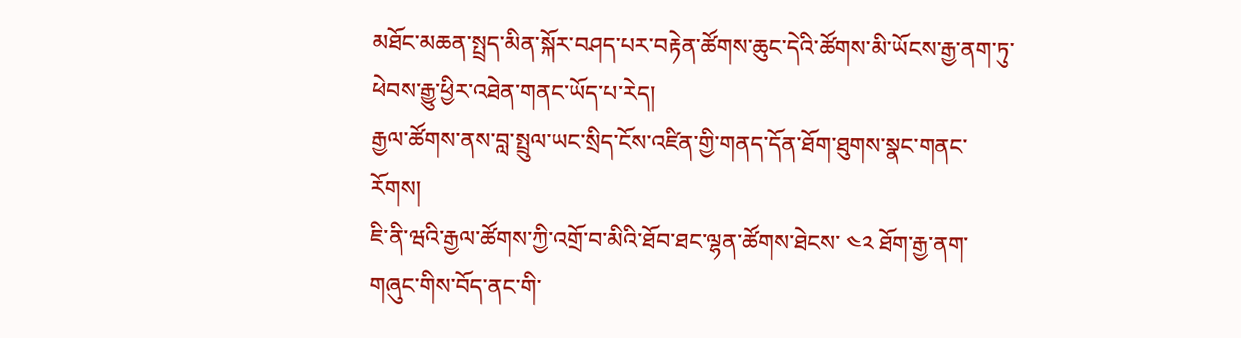མཐོང་མཆན་སྤྲད་མིན་སྐོར་བཤད་པར་བརྟེན་ཚོགས་ཆུང་དེའི་ཚོགས་མི་ཡོངས་རྒྱ་ནག་ཏུ་ཕེབས་རྒྱུ་ཕྱིར་འཐེན་གནང་ཡོད་པ་རེད།
རྒྱལ་ཚོགས་ནས་བླ་སྤྲུལ་ཡང་སྲིད་ངོས་འཛིན་གྱི་གནད་དོན་ཐོག་ཐུགས་སྣང་གནང་རོགས།
ཇི་ནི་ཝའི་རྒྱལ་ཚོགས་ཀྱི་འགྲོ་བ་མིའི་ཐོབ་ཐང་ལྷན་ཚོགས་ཐེངས་ ༤༢ ཐོག་རྒྱ་ནག་གཞུང་གིས་བོད་ནང་གི་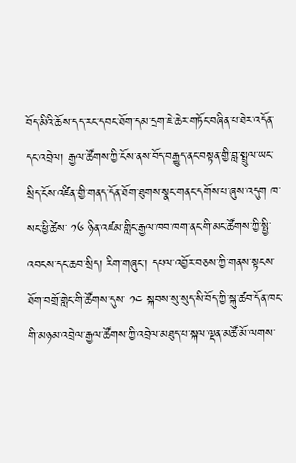བོད་མིའི་ཆོས་དད་རང་དབང་ཐོག་དམ་དྲག་ཇེ་ཆེར་གཏོང་བཞིན་པ་ཐེར་འདོན་དང་འབྲེལ། རྒྱལ་ཚོགས་ཀྱི་ངོས་ནས་བོད་བརྒྱུད་ནང་བསྟན་གྱི་བླ་སྤྲུལ་ཡང་སྲིད་ངོས་འཛིན་གྱི་གནད་དོན་ཐོག་ཐུགས་སྣང་གནང་དགོས་པ་ཞུས་འདུག ཁ་སང་ཕྱི་ཚེས་ ༡༦ ཉིན་འཛམ་གླིང་རྒྱལ་ཁབ་ཁག་ནང་གི་མང་ཚོགས་ཀྱི་སྤྱི་འབངས་དང་ཆབ་སྲིད། རིག་གཞུང་། དཔལ་འབྱོར་བཅས་ཀྱི་གནས་སྟངས་ཐོག་བགྲོ་གླེང་གི་ཚོགས་དུས་ ༡༤ སྐབས་སུ་སུད་སི་བོད་ཀྱི་སྐུ་ཚབ་དོན་ཁང་གི་མཉམ་འབྲེལ་རྒྱལ་ཚོགས་ཀྱི་འབྲེལ་མཐུད་པ་སྐལ་ལྡན་མཚོ་མོ་ལགས་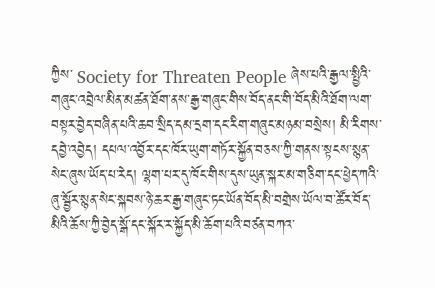ཀྱིས་ Society for Threaten People ཞེས་པའི་རྒྱལ་སྤྱིའི་གཞུང་འབྲེལ་མིན་མཚན་ཐོག་ནས་རྒྱ་གཞུང་གིས་བོད་ནང་གི་བོད་མིའི་ཐོག་ལག་བསྟར་བྱེད་བཞིན་པའི་ཆབ་སྲིད་དམ་དྲག་དང་རིག་གཞུང་མཉམ་བསྲེས། མི་རིགས་དབྱེ་འབྱེད། དཔལ་འབྱོར་དང་ཁོར་ཡུག་གཏོར་སྐྱོན་བཅས་ཀྱི་གནས་སྟངས་སྙན་སེང་ཞུས་ཡོད་པ་རེད། ལྷག་པར་དུ་ཁོང་གིས་དུས་ཡུན་སྐར་མ་གཅིག་དང་ཕྱེད་ཀའི་ཞུ་སྦྱོར་སྙན་སེང་སྐབས་ཉེ་ཆར་རྒྱ་གཞུང་ཏང་ཡོན་བོད་མི་བགྲེས་ཡོལ་བ་ཚོར་བོད་མིའི་ཆོས་ཀྱི་བྱེད་སྒོ་དང་སྐོར་ར་སྐྱོད་མི་ཆོག་པའི་བཙན་བཀའ་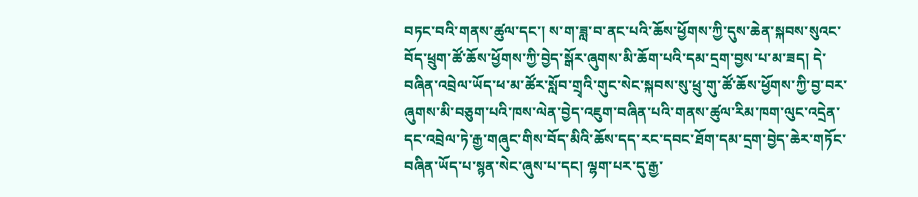བཏང་བའི་གནས་ཚུལ་དང་། ས་ག་ཟླ་བ་ནང་པའི་ཆོས་ཕྱོགས་ཀྱི་དུས་ཆེན་སྐབས་སུའང་བོད་ཕྲུག་ཚོ་ཆོས་ཕྱོགས་ཀྱི་བྱེད་སྒོར་ཞུགས་མི་ཆོག་པའི་དམ་དྲག་བྱས་པ་མ་ཟད། དེ་བཞིན་འབྲེལ་ཡོད་ཕ་མ་ཚོར་སློབ་གྲྭའི་གུང་སེང་སྐབས་སུ་ཕྲུ་གུ་ཚོ་ཆོས་ཕྱོགས་ཀྱི་བྱ་བར་ཞུགས་མི་བཅུག་པའི་ཁས་ལེན་བྱེད་འཇུག་བཞིན་པའི་གནས་ཚུལ་རིམ་ཁག་ལུང་འདྲེན་དང་འབྲེལ་ཏེ་རྒྱ་གཞུང་གིས་བོད་མིའི་ཆོས་དད་རང་དབང་ཐོག་དམ་དྲག་བྱེད་ཆེར་གཏོང་བཞིན་ཡོད་པ་སྙན་སེང་ཞུས་པ་དང། ལྷག་པར་དུ་རྒྱ་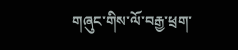གཞུང་གིས་ལོ་བརྒྱ་ཕྲག་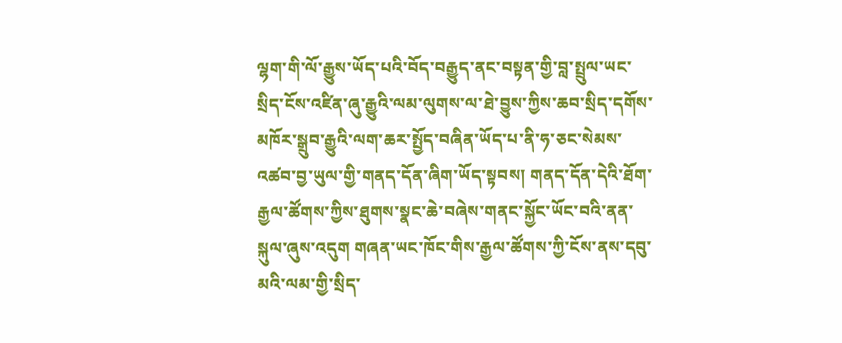ལྷག་གི་ལོ་རྒྱུས་ཡོད་པའི་བོད་བརྒྱུད་ནང་བསྟན་གྱི་བླ་སྤྲུལ་ཡང་སྲིད་ངོས་འཛིན་ཞུ་རྒྱུའི་ལམ་ལུགས་ལ་ཐེ་བྱུས་ཀྱིས་ཆབ་སྲིད་དགོས་མཁོར་སྒྲུབ་རྒྱུའི་ལག་ཆར་སྤྱོད་བཞིན་ཡོད་པ་ནི་ཧ་ཅང་སེམས་འཚབ་བྱ་ཡུལ་གྱི་གནད་དོན་ཞིག་ཡོད་སྟབས། གནད་དོན་དེའི་ཐོག་རྒྱལ་ཚོགས་ཀྱིས་ཐུགས་སྣང་ཆེ་བཞེས་གནང་སྐྱོང་ཡོང་བའི་ནན་སྐུལ་ཞུས་འདུག གཞན་ཡང་ཁོང་གིས་རྒྱལ་ཚོགས་ཀྱི་ངོས་ནས་དབུ་མའི་ལམ་གྱི་སྲིད་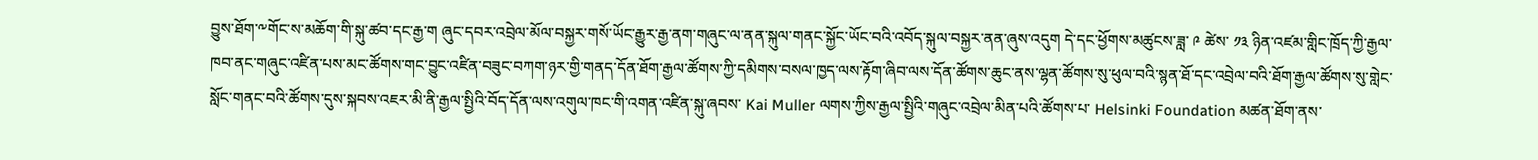བྱུས་ཐོག་༸གོང་ས་མཆོག་གི་སྐུ་ཚབ་དང་རྒྱ་ག ཞུང་དབར་འབྲེལ་མོལ་བསྐྱར་གསོ་ཡོང་རྒྱུར་རྒྱ་ནག་གཞུང་ལ་ནན་སྐུལ་གནང་སྐྱོང་ཡོང་བའི་འབོད་སྐུལ་བསྐྱར་ནན་ཞུས་འདུག དེ་དང་ཕྱོགས་མཚུངས་ཟླ་ ༩ ཚེས་ ༡༣ ཉིན་འཛམ་གླིང་ཁྲོད་ཀྱི་རྒྱལ་ཁབ་ནང་གཞུང་འཛིན་པས་མང་ཚོགས་གང་བྱུང་འཛིན་བཟུང་བཀག་ཉར་གྱི་གནད་དོན་ཐོག་རྒྱལ་ཚོགས་ཀྱི་དམིགས་བསལ་ཁྱད་ལས་རྟོག་ཞིབ་ལས་དོན་ཚོགས་ཆུང་ནས་ལྷན་ཚོགས་སུ་ཕུལ་བའི་སྙན་ཐོ་དང་འབྲེལ་བའི་ཐོག་རྒྱལ་ཚོགས་སུ་གླེང་སློང་གནང་བའི་ཚོགས་དུས་སྐབས་འཇར་མི་ནི་རྒྱལ་སྤྱིའི་བོད་དོན་ལས་འགུལ་ཁང་གི་འགན་འཛིན་སྐུ་ཞབས་ Kai Muller ལགས་ཀྱིས་རྒྱལ་སྤྱིའི་གཞུང་འབྲེལ་མིན་པའི་ཚོགས་པ་ Helsinki Foundation མཚན་ཐོག་ནས་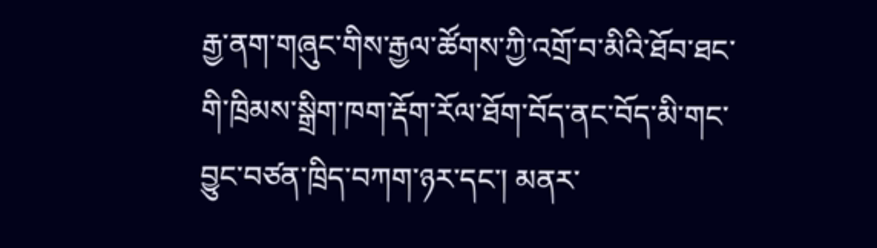རྒྱ་ནག་གཞུང་གིས་རྒྱལ་ཚོགས་ཀྱི་འགྲོ་བ་མིའི་ཐོབ་ཐང་གི་ཁྲིམས་སྒྲིག་ཁག་རྡོག་རོལ་ཐོག་བོད་ནང་བོད་མི་གང་བྱུང་བཙན་ཁྲིད་བཀག་ཉར་དང་། མནར་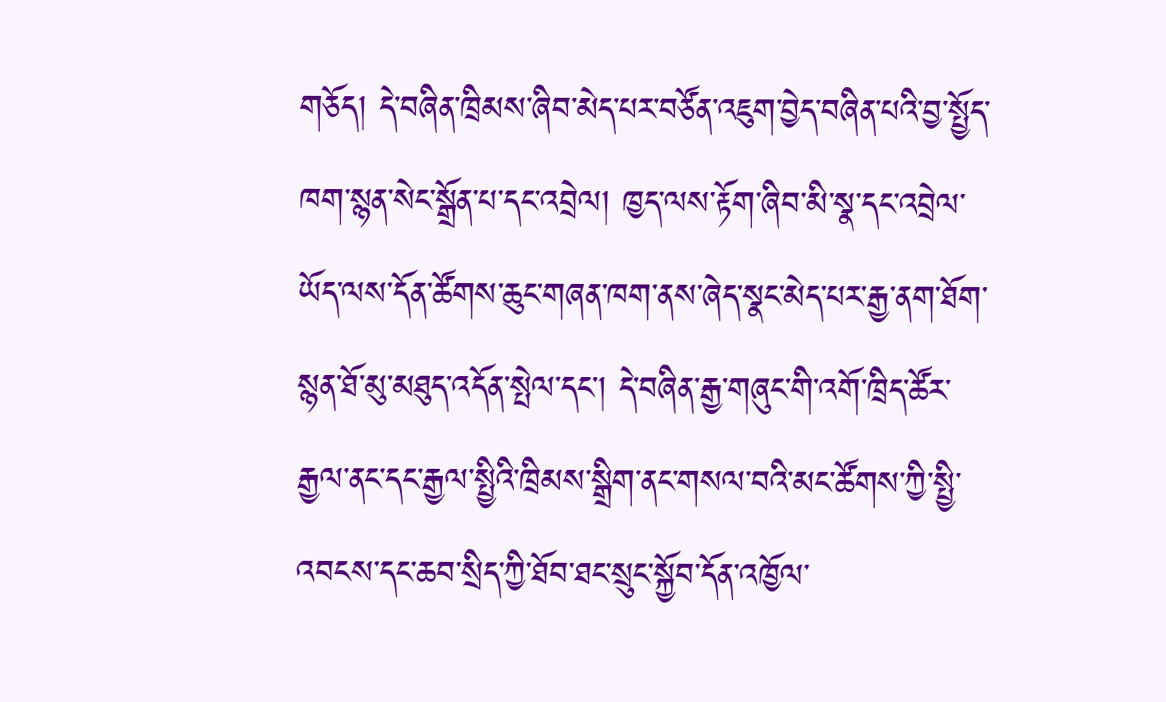གཅོད། དེ་བཞིན་ཁྲིམས་ཞིབ་མེད་པར་བཙོན་འཇུག་བྱེད་བཞིན་པའི་བྱ་སྤྱོད་ཁག་སྙན་སེང་སྒྲོན་པ་དང་འབྲེལ། ཁྱད་ལས་རྟོག་ཞིབ་མི་སྣ་དང་འབྲེལ་ཡོད་ལས་དོན་ཚོགས་ཆུང་གཞན་ཁག་ནས་ཞེད་སྣང་མེད་པར་རྒྱ་ནག་ཐོག་སྙན་ཐོ་མུ་མཐུད་འདོན་སྤེལ་དང་། དེ་བཞིན་རྒྱ་གཞུང་གི་འགོ་ཁྲིད་ཚོར་རྒྱལ་ནང་དང་རྒྱལ་སྤྱིའི་ཁྲིམས་སྒྲིག་ནང་གསལ་བའི་མང་ཚོགས་ཀྱི་སྤྱི་འབངས་དང་ཆབ་སྲིད་ཀྱི་ཐོབ་ཐང་སྲུང་སྐྱོབ་དོན་འཁྱོལ་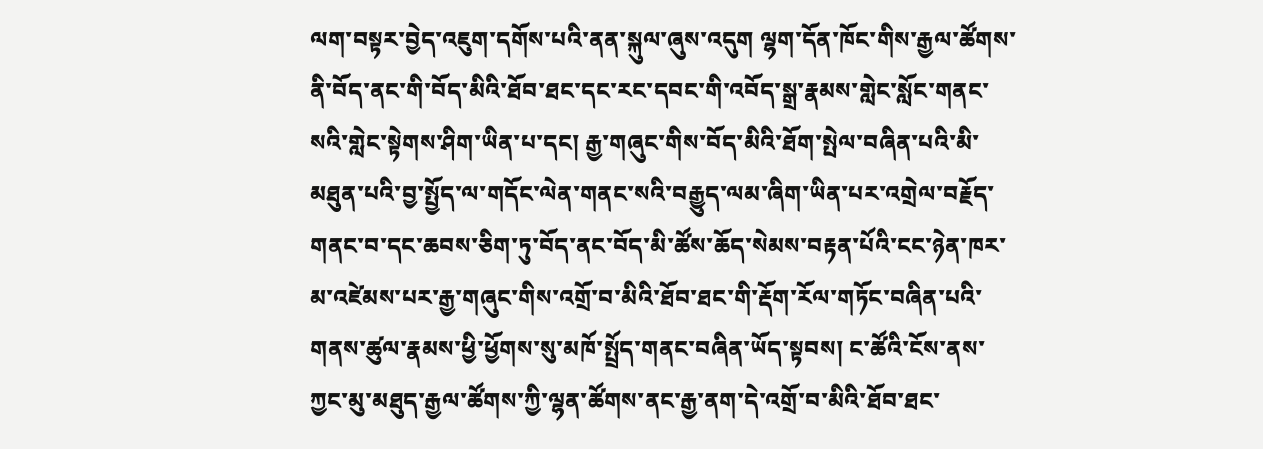ལག་བསྟར་བྱེད་འཇུག་དགོས་པའི་ནན་སྐུལ་ཞུས་འདུག ལྷག་དོན་ཁོང་གིས་རྒྱལ་ཚོགས་ནི་བོད་ནང་གི་བོད་མིའི་ཐོབ་ཐང་དང་རང་དབང་གི་འབོད་སྒྲ་རྣམས་གླེང་སློང་གནང་སའི་གླེང་སྟེགས་ཤིག་ཡིན་པ་དང། རྒྱ་གཞུང་གིས་བོད་མིའི་ཐོག་སྤེལ་བཞིན་པའི་མི་མཐུན་པའི་བྱ་སྤྱོད་ལ་གདོང་ལེན་གནང་སའི་བརྒྱུད་ལམ་ཞིག་ཡིན་པར་འགྲེལ་བརྗོད་གནང་བ་དང་ཆབས་ཅིག་ཏུ་བོད་ནང་བོད་མི་ཚོས་ཆོད་སེམས་བརྟན་པོའི་ངང་ཉེན་ཁར་མ་འཛེམས་པར་རྒྱ་གཞུང་གིས་འགྲོ་བ་མིའི་ཐོབ་ཐང་གི་རྡོག་རོལ་གཏོང་བཞིན་པའི་གནས་ཚུལ་རྣམས་ཕྱི་ཕྱོགས་སུ་མཁོ་སྤྲོད་གནང་བཞིན་ཡོད་སྟབས། ང་ཚོའི་ངོས་ནས་ཀྱང་མུ་མཐུད་རྒྱལ་ཚོགས་ཀྱི་ལྷན་ཚོགས་ནང་རྒྱ་ནག་དེ་འགྲོ་བ་མིའི་ཐོབ་ཐང་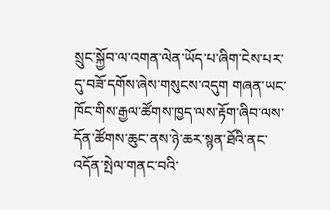སྲུང་སྐྱོབ་ལ་འགན་ལེན་ཡོད་པ་ཞིག་ངེས་པར་དུ་བཟོ་དགོས་ཞེས་གསུངས་འདུག གཞན་ཡང་ཁོང་གིས་རྒྱལ་ཚོགས་ཁྱད་ལས་རྟོག་ཞིབ་ལས་དོན་ཚོགས་ཆུང་ནས་ཉེ་ཆར་སྙན་ཐོའི་ནང་འདོན་སྤེལ་གནང་བའི་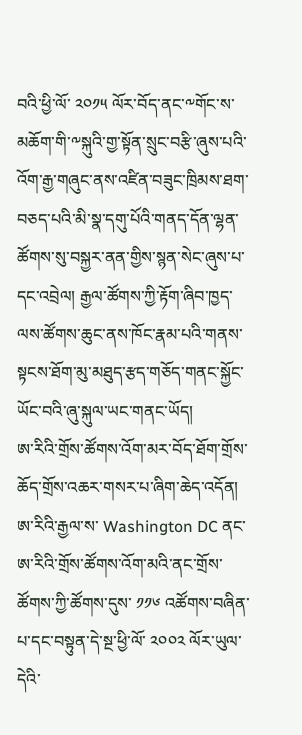བའི་ཕྱི་ལོ་ ༢༠༡༥ ལོར་བོད་ནང་༸གོང་ས་མཆོག་གི་༸སྐུའི་གྱ་སྟོན་སྲུང་བརྩི་ཞུས་པའི་འོག་རྒྱ་གཞུང་ནས་འཛིན་བཟུང་ཁྲིམས་ཐག་བཅད་པའི་མི་སྣ་དགུ་པོའི་གནད་དོན་ལྷན་ཚོགས་སུ་བསྐྱར་ནན་གྱིས་སྙན་སེང་ཞུས་པ་དང་འབྲེལ། རྒྱལ་ཚོགས་ཀྱི་རྟོག་ཞིབ་ཁྱད་ལས་ཚོགས་ཆུང་ནས་ཁོང་རྣམ་པའི་གནས་སྟངས་ཐོག་མུ་མཐུད་རྩད་གཅོད་གནང་སྐྱོང་ཡོང་བའི་ཞུ་སྐུལ་ཡང་གནང་ཡོད།
ཨ་རིའི་གྲོས་ཚོགས་འོག་མར་བོད་ཐོག་གྲོས་ཆོད་གྲོས་འཆར་གསར་པ་ཞིག་ཆེད་འདོན།
ཨ་རིའི་རྒྱལ་ས་ Washington DC ནང་ཨ་རིའི་གྲོས་ཚོགས་འོག་མའི་ནང་གྲོས་ཚོགས་ཀྱི་ཚོགས་དུས་ ༡༡༦ འཚོགས་བཞིན་པ་དང་བསྟུན་དེ་སྔ་ཕྱི་ལོ་ ༢༠༠༢ ལོར་ཡུལ་དེའི་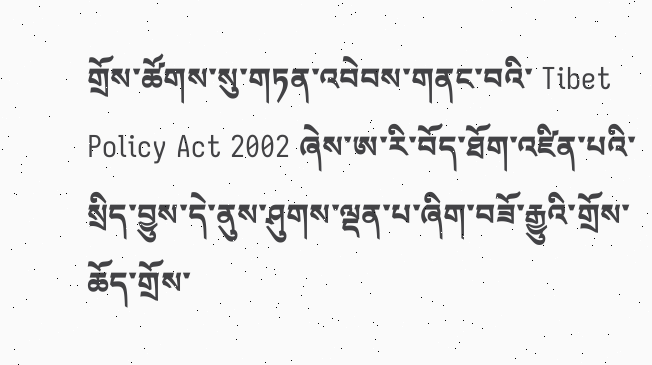གྲོས་ཚོགས་སུ་གཏན་འབེབས་གནང་བའི་ Tibet Policy Act 2002 ཞེས་ཨ་རི་བོད་ཐོག་འཛིན་པའི་སྲིད་བྱུས་དེ་ནུས་ཤུགས་ལྡན་པ་ཞིག་བཟོ་རྒྱུའི་གྲོས་ཆོད་གྲོས་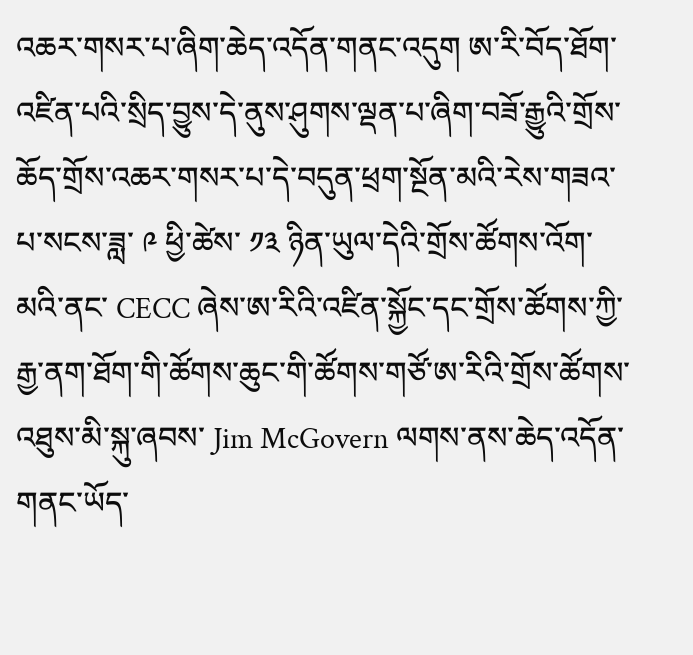འཆར་གསར་པ་ཞིག་ཆེད་འདོན་གནང་འདུག ཨ་རི་བོད་ཐོག་འཛིན་པའི་སྲིད་བྱུས་དེ་ནུས་ཤུགས་ལྡན་པ་ཞིག་བཟོ་རྒྱུའི་གྲོས་ཆོད་གྲོས་འཆར་གསར་པ་དེ་བདུན་ཕྲག་སྔོན་མའི་རེས་གཟའ་པ་སངས་ཟླ་ ༩ ཕྱི་ཚེས་ ༡༣ ཉིན་ཡུལ་དེའི་གྲོས་ཚོགས་འོག་མའི་ནང་ CECC ཞེས་ཨ་རིའི་འཛིན་སྐྱོང་དང་གྲོས་ཚོགས་ཀྱི་རྒྱ་ནག་ཐོག་གི་ཚོགས་ཆུང་གི་ཚོགས་གཙོ་ཨ་རིའི་གྲོས་ཚོགས་འཐུས་མི་སྐུ་ཞབས་ Jim McGovern ལགས་ནས་ཆེད་འདོན་གནང་ཡོད་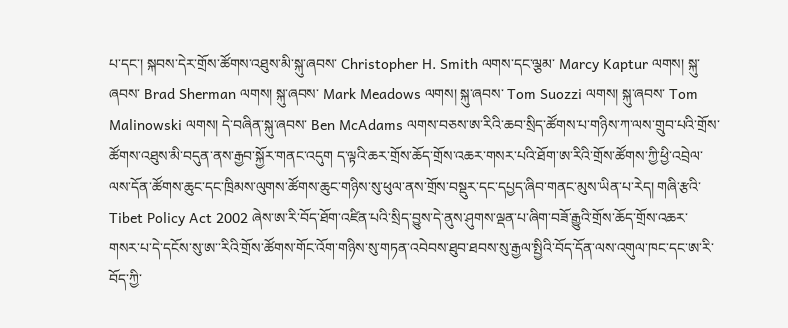པ་དང་། སྐབས་དེར་གྲོས་ཚོགས་འཐུས་མི་སྐུ་ཞབས་ Christopher H. Smith ལགས་དང་ལྕམ་ Marcy Kaptur ལགས། སྐུ་ཞབས་ Brad Sherman ལགས། སྐུ་ཞབས་ Mark Meadows ལགས། སྐུ་ཞབས་ Tom Suozzi ལགས། སྐུ་ཞབས་ Tom Malinowski ལགས། དེ་བཞིན་སྐུ་ཞབས་ Ben McAdams ལགས་བཅས་ཨ་རིའི་ཆབ་སྲིད་ཚོགས་པ་གཉིས་ཀ་ལས་གྲུབ་པའི་གྲོས་ཚོགས་འཐུས་མི་བདུན་ནས་རྒྱབ་སྐྱོར་གནང་འདུག ད་ལྟའི་ཆར་གྲོས་ཆོད་གྲོས་འཆར་གསར་པའི་ཐོག་ཨ་རིའི་གྲོས་ཚོགས་ཀྱི་ཕྱི་འབྲེལ་ལས་དོན་ཚོགས་ཆུང་དང་ཁྲིམས་ལུགས་ཚོགས་ཆུང་གཉིས་སུ་ཕུལ་ནས་གྲོས་བསྡུར་དང་དཔྱད་ཞིབ་གནང་མུས་ཡིན་པ་རེད། གཞི་རྩའི་ Tibet Policy Act 2002 ཞེས་ཨ་རི་བོད་ཐོག་འཛིན་པའི་སྲིད་བྱུས་དེ་ནུས་ཤུགས་ལྡན་པ་ཞིག་བཟོ་རྒྱུའི་གྲོས་ཆོད་གྲོས་འཆར་གསར་པ་དེ་དངོས་སུ་ཨ་་རིའི་གྲོས་ཚོགས་གོང་འོག་གཉིས་སུ་གཏན་འབེབས་ཐུབ་ཐབས་སུ་རྒྱལ་སྤྱིའི་བོད་དོན་ལས་འགུལ་ཁང་དང་ཨ་རི་བོད་ཀྱི་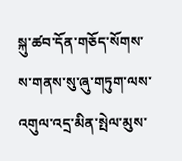སྐུ་ཚབ་དོན་གཅོད་སོགས་ས་གནས་སུ་ཞུ་གཏུག་ལས་འགུལ་འདྲ་མིན་སྤེལ་མུས་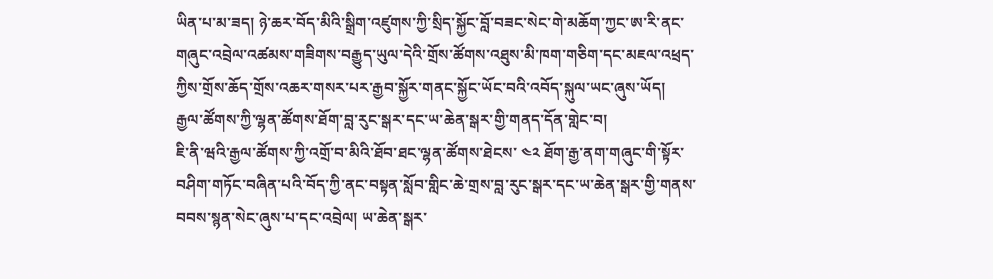ཡིན་པ་མ་ཟད། ཉེ་ཆར་བོད་མིའི་སྒྲིག་འཛུགས་ཀྱི་སྲིད་སྐྱོང་བློ་བཟང་སེང་གེ་མཆོག་ཀྱང་ཨ་རི་ནང་གཞུང་འབྲེལ་འཚམས་གཟིགས་བརྒྱུད་ཡུལ་དེའི་གྲོས་ཚོགས་འཐུས་མི་ཁག་གཅིག་དང་མཇལ་འཕྲད་ཀྱིས་གྲོས་ཆོད་གྲོས་འཆར་གསར་པར་རྒྱབ་སྐྱོར་གནང་སྐྱོང་ཡོང་བའི་འབོད་སྐུལ་ཡང་ཞུས་ཡོད།
རྒྱལ་ཚོགས་ཀྱི་ལྷན་ཚོགས་ཐོག་བླ་རུང་སྒར་དང་ཡ་ཆེན་སྒར་གྱི་གནད་དོན་གླེང་བ།
ཇི་ནི་ཝའི་རྒྱལ་ཚོགས་ཀྱི་འགྲོ་བ་མིའི་ཐོབ་ཐང་ལྷན་ཚོགས་ཐེངས་ ༤༢ ཐོག་རྒྱ་ནག་གཞུང་གི་སྟོར་བཤིག་གཏོང་བཞིན་པའི་བོད་ཀྱི་ནང་བསྟན་སློབ་གླིང་ཆེ་གྲས་བླ་རུང་སྒར་དང་ཡ་ཆེན་སྒར་གྱི་གནས་བབས་སྙན་སེང་ཞུས་པ་དང་འབྲེལ། ཡ་ཆེན་སྒར་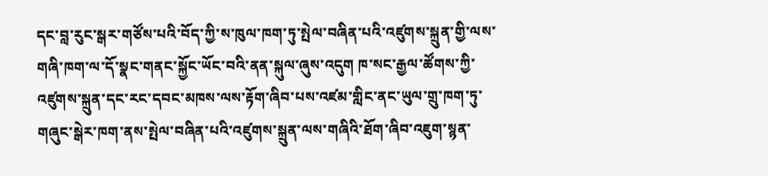དང་བླ་རུང་སྒར་གཙོས་པའི་བོད་ཀྱི་ས་ཁུལ་ཁག་ཏུ་སྤེལ་བཞིན་པའི་འཛུགས་སྐྲུན་གྱི་ལས་གཞི་ཁག་ལ་དོ་སྣང་གནང་སྐྱོང་ཡོང་བའི་ནན་སྐུལ་ཞུས་འདུག ཁ་སང་རྒྱལ་ཚོགས་ཀྱི་འཛུགས་སྐྲུན་དང་རང་དབང་མཁས་ལས་རྟོག་ཞིབ་པས་འཛམ་གླིང་ནང་ཡུལ་གྲུ་ཁག་ཏུ་གཞུང་སྒེར་ཁག་ནས་སྤེལ་བཞིན་པའི་འཛུགས་སྐྲུན་ལས་གཞིའི་ཐོག་ཞིབ་འཇུག་སྙན་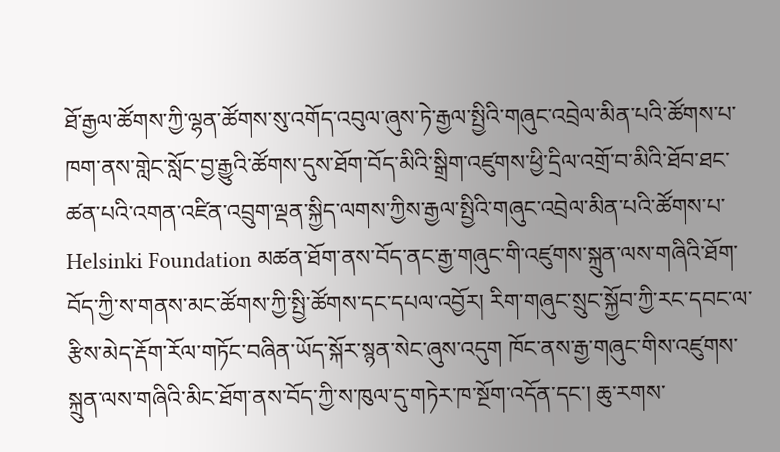ཐོ་རྒྱལ་ཚོགས་ཀྱི་ལྷན་ཚོགས་སུ་འགོད་འབུལ་ཞུས་ཏེ་རྒྱལ་སྤྱིའི་གཞུང་འབྲེལ་མིན་པའི་ཚོགས་པ་ཁག་ནས་གླེང་སློང་བྱ་རྒྱུའི་ཚོགས་དུས་ཐོག་བོད་མིའི་སྒྲིག་འཛུགས་ཕྱི་དྲིལ་འགྲོ་བ་མིའི་ཐོབ་ཐང་ཚན་པའི་འགན་འཛིན་འབྲུག་ལྡན་སྐྱིད་ལགས་ཀྱིས་རྒྱལ་སྤྱིའི་གཞུང་འབྲེལ་མིན་པའི་ཚོགས་པ་ Helsinki Foundation མཚན་ཐོག་ནས་བོད་ནང་རྒྱ་གཞུང་གི་འཛུགས་སྐྲུན་ལས་གཞིའི་ཐོག་བོད་ཀྱི་ས་གནས་མང་ཚོགས་ཀྱི་སྤྱི་ཚོགས་དང་དཔལ་འབྱོར། རིག་གཞུང་སྲུང་སྐྱོབ་ཀྱི་རང་དབང་ལ་རྩིས་མེད་རྡོག་རོལ་གཏོང་བཞིན་ཡོད་སྐོར་སྙན་སེང་ཞུས་འདུག ཁོང་ནས་རྒྱ་གཞུང་གིས་འཛུགས་སྐྲུན་ལས་གཞིའི་མིང་ཐོག་ནས་བོད་ཀྱི་ས་ཁུལ་དུ་གཏེར་ཁ་སྔོག་འདོན་དང་། ཆུ་རགས་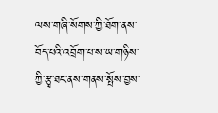ལས་གཞི་སོགས་ཀྱི་ཐོག་ནས་བོད་པའི་འབྲོག་པ་ས་ཡ་གཉིས་ཀྱི་རྩྭ་ཐང་ནས་གནས་སྤོས་བྱས་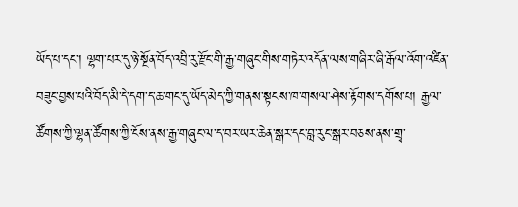ཡོད་པ་དང་། ལྷག་པར་དུ་ཉེ་སྔོན་བོད་འབྲི་རུ་རྫོང་གི་རྒྱ་གཞུང་གིས་གཏེར་འདོན་ལས་གཞིར་ཞི་རྒོལ་འོག་འཛིན་བཟུང་བྱས་པའི་བོད་མི་དེ་དག་ད་ཆ་གང་དུ་ཡོད་མེད་ཀྱི་གནས་སྟངས་ཁ་གསལ་ཤེས་རྟོགས་དགོས་པ། རྒྱལ་ཚོགས་ཀྱི་ལྷན་ཚོགས་ཀྱི་ངོས་ནས་རྒྱ་གཞུང་ལ་ད་བར་ཡར་ཆེན་སྒར་དང་བླ་རུང་སྒར་བཅས་ནས་གྲྭ་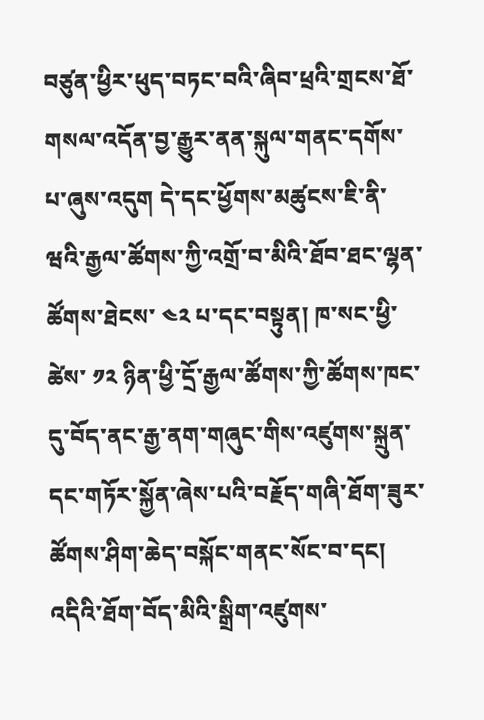བཙུན་ཕྱིར་ཕུད་བཏང་བའི་ཞིབ་ཕྲའི་གྲངས་ཐོ་གསལ་འདོན་བྱ་རྒྱུར་ནན་སྐུལ་གནང་དགོས་པ་ཞུས་འདུག དེ་དང་ཕྱོགས་མཚུངས་ཇི་ནི་ཝའི་རྒྱལ་ཚོགས་ཀྱི་འགྲོ་བ་མིའི་ཐོབ་ཐང་ལྷན་ཚོགས་ཐེངས་ ༤༢ པ་དང་བསྟུན། ཁ་སང་ཕྱི་ཚེས་ ༡༢ ཉིན་ཕྱི་དྲོ་རྒྱལ་ཚོགས་ཀྱི་ཚོགས་ཁང་དུ་བོད་ནང་རྒྱ་ནག་གཞུང་གིས་འཛུགས་སྐྲུན་དང་གཏོར་སྐྱོན་ཞེས་པའི་བརྗོད་གཞི་ཐོག་ཟུར་ཚོགས་ཤིག་ཆེད་བསྐོང་གནང་སོང་བ་དང། འདིའི་ཐོག་བོད་མིའི་སྒྲིག་འཛུགས་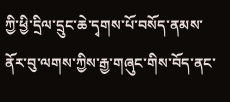ཀྱི་ཕྱི་དྲིལ་དྲུང་ཆེ་དྭགས་པོ་བསོད་ནམས་ནོར་བུ་ལགས་ཀྱིས་རྒྱ་གཞུང་གིས་བོད་ནང་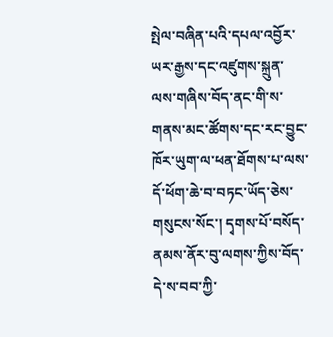སྤེལ་བཞིན་པའི་དཔལ་འབྱོར་ཡར་རྒྱས་དང་འཛུགས་སྐྲུན་ལས་གཞིས་བོད་ནང་གི་ས་གནས་མང་ཚོགས་དང་རང་བྱུང་ཁོར་ཡུག་ལ་ཕན་ཐོགས་པ་ལས་དོ་ཕོག་ཆེ་བ་བཏང་ཡོད་ཅེས་གསུངས་སོང་། དྭགས་པོ་བསོད་ནམས་ནོར་བུ་ལགས་ཀྱིས་བོད་དེ་ས་བབ་ཀྱི་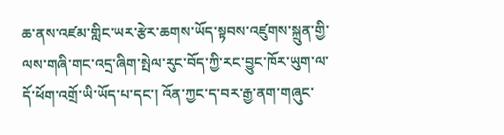ཆ་ནས་འཛམ་གླིང་ཡར་རྩེར་ཆགས་ཡོད་སྟབས་འཛུགས་སྐྲུན་གྱི་ལས་གཞི་གང་འདྲ་ཞིག་སྤེལ་རུང་བོད་ཀྱི་རང་བྱུང་ཁོར་ཡུག་ལ་དོ་ཕོག་འགྲོ་ཡི་ཡོད་པ་དང་། འོན་ཀྱང་ད་བར་རྒྱ་ནག་གཞུང་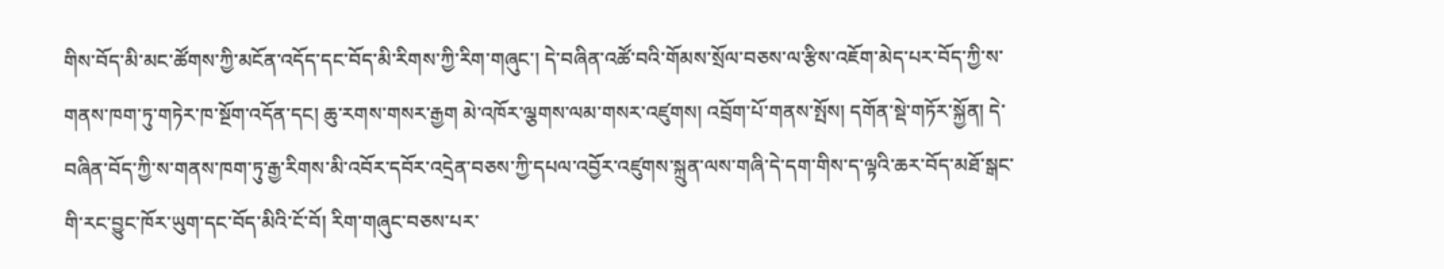གིས་བོད་མི་མང་ཚོགས་ཀྱི་མངོན་འདོད་དང་བོད་མི་རིགས་ཀྱི་རིག་གཞུང་། དེ་བཞིན་འཚོ་བའི་གོམས་སྲོལ་བཅས་ལ་རྩིས་འཇོག་མེད་པར་བོད་ཀྱི་ས་གནས་ཁག་ཏུ་གཏེར་ཁ་སྔོག་འདོན་དང། ཆུ་རགས་གསར་རྒྱག མེ་འཁོར་ལྕགས་ལམ་གསར་འཛུགས། འབྲོག་པོ་གནས་སྤོས། དགོན་སྡེ་གཏོར་སྐྱོན། དེ་བཞིན་བོད་ཀྱི་ས་གནས་ཁག་ཏུ་རྒྱ་རིགས་མི་འབོར་དབོར་འདྲེན་བཅས་ཀྱི་དཔལ་འབྱོར་འཛུགས་སྐྲུན་ལས་གཞི་དེ་དག་གིས་ད་ལྟའི་ཆར་བོད་མཐོ་སྒང་གི་རང་བྱུང་ཁོར་ཡུག་དང་བོད་མིའི་ངོ་བོ། རིག་གཞུང་བཅས་པར་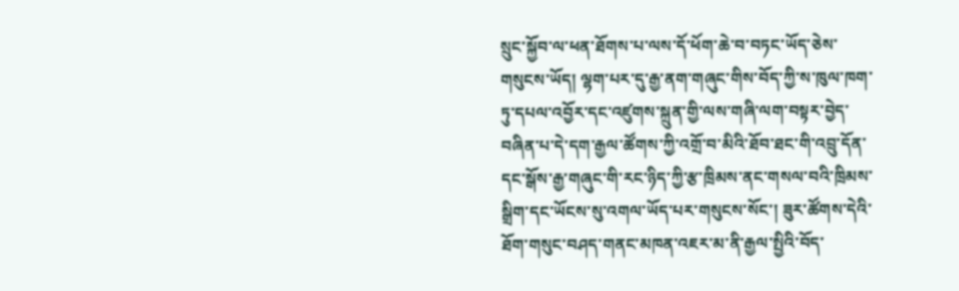སྲུང་སྐྱོབ་ལ་ཕན་ཐོགས་པ་ལས་དོ་ཕོག་ཆེ་བ་བཏང་ཡོད་ཅེས་གསུངས་ཡོད། ལྷག་པར་དུ་རྒྱ་ནག་གཞུང་གིས་བོད་ཀྱི་ས་ཁུལ་ཁག་ཏུ་དཔལ་འབྱོར་དང་འཛུགས་སྐྲུན་གྱི་ལས་གཞི་ལག་བསྟར་བྱེད་བཞིན་པ་དེ་དག་རྒྱལ་ཚོགས་ཀྱི་འགྲོ་བ་མིའི་ཐོབ་ཐང་གི་འབྲུ་དོན་དང་སྒོས་རྒྱ་གཞུང་གི་རང་ཉིད་ཀྱི་རྩ་ཁྲིམས་ནང་གསལ་བའི་ཁྲིམས་སྒྲིག་དང་ཡོངས་སུ་འགལ་ཡོད་པར་གསུངས་སོང་། ཟུར་ཚོགས་དེའི་ཐོག་གསུང་བཤད་གནང་མཁན་འཇར་མ་ནི་རྒྱལ་སྤྱིའི་བོད་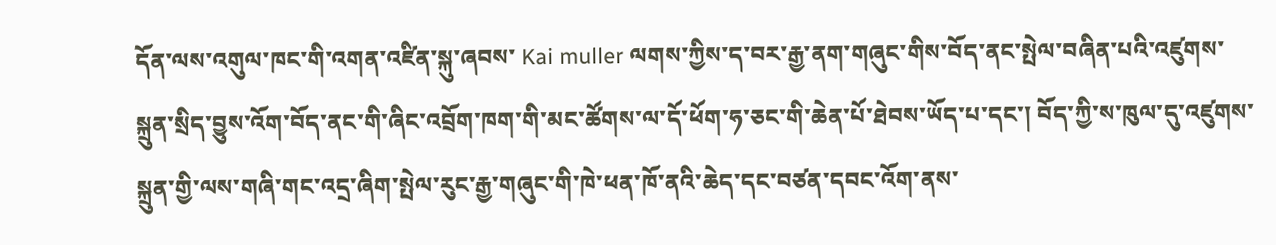དོན་ལས་འགུལ་ཁང་གི་འགན་འཛིན་སྐུ་ཞབས་ Kai muller ལགས་ཀྱིས་ད་བར་རྒྱ་ནག་གཞུང་གིས་བོད་ནང་སྤེལ་བཞིན་པའི་འཛུགས་སྐྲུན་སྲིད་བྱུས་འོག་བོད་ནང་གི་ཞིང་འབྲོག་ཁག་གི་མང་ཚོགས་ལ་དོ་ཕོག་ཧ་ཅང་གི་ཆེན་པོ་ཐེབས་ཡོད་པ་དང་། བོད་ཀྱི་ས་ཁུལ་དུ་འཛུགས་སྐྲུན་གྱི་ལས་གཞི་གང་འདྲ་ཞིག་སྤེལ་རུང་རྒྱ་གཞུང་གི་ཁེ་ཕན་ཁོ་ནའི་ཆེད་དང་བཙན་དབང་འོག་ནས་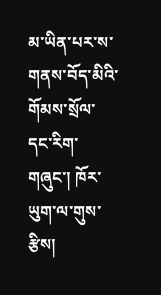མ་ཡིན་པར་ས་གནས་བོད་མིའི་གོམས་སྲོལ་དང་རིག་གཞུང་། ཁོར་ཡུག་ལ་གུས་རྩིས།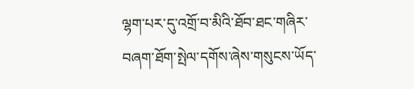ལྷག་པར་དུ་འགྲོ་བ་མིའི་ཐོབ་ཐང་གཞིར་བཞག་ཐོག་སྤེལ་དགོས་ཞེས་གསུངས་ཡོད་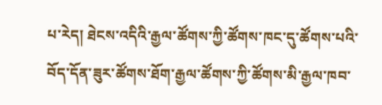པ་རེད། ཐེངས་འདིའི་རྒྱལ་ཚོགས་ཀྱི་ཚོགས་ཁང་དུ་ཚོགས་པའི་བོད་དོན་ཟུར་ཚོགས་ཐོག་རྒྱལ་ཚོགས་ཀྱི་ཚོགས་མི་རྒྱལ་ཁབ་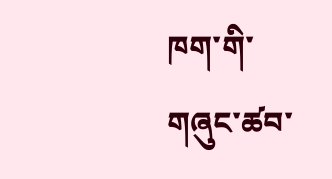ཁག་གི་གཞུང་ཚབ་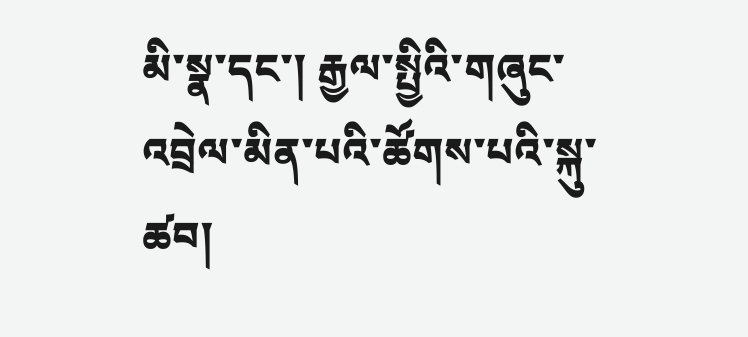མི་སྣ་དང་། རྒྱལ་སྤྱིའི་གཞུང་འབྲེལ་མིན་པའི་ཚོགས་པའི་སྐུ་ཚབ།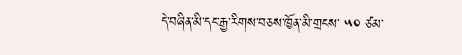དེ་བཞིན་མི་དང་རྒྱ་རིགས་བཅས་ཁྱོན་མི་གྲངས་ ༥༠ ཙམ་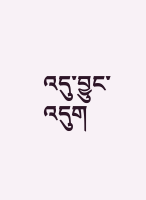འདུ་བྱུང་འདུག